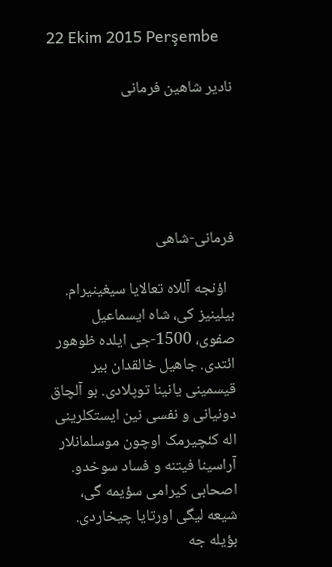22 Ekim 2015 Perşembe

نادیر شاهین فرمانی





فرمانی-شاهی

  اؤنجه آللاه تعالایا سیغینیرام. بیلینیز کی، شاه ایسماعیل صفوی، 1500-جی ایلده ظوهور ائتدی. جاهیل خالقدان بیر قیسمینی یانینا توپلادی. بو آلچاق دونیانی و نفسی نین ایستکلرینی اله کئچیرمک اوچون موسلمانلار آراسینا فیتنه و فساد سوخدو. اصحابی کیرامی سؤیمه گی، شیعه لیگی اورتایا چیخاردی. بؤیله جه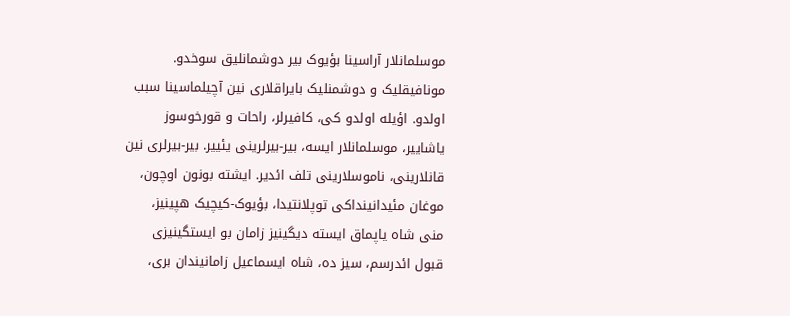موسلمانلار آراسینا بؤیوک بیر دوشمانلیق سوخدو. مونافیقلیک و دوشمنلیک بایراقلاری نین آچیلماسینا سبب اولدو. اؤیله اولدو کی، کافیرلر، راحات و قورخوسوز یاشاییر، موسلمانلار ایسه، بیر-بیرلرینی یئییر. بیر-بیرلری نین قانلارینی، ناموسلارینی تلف ائدیر. ایشته بونون اوچون، موغان مئیدانینداکی توپلانتیدا، بؤیوک-کیچیک هپینیز، منی شاه یاپماق ایسته دیگینیز زامان بو ایستگینیزی قبول ائدرسم، سیز ده، شاه ایسماعیل زامانیندان بری،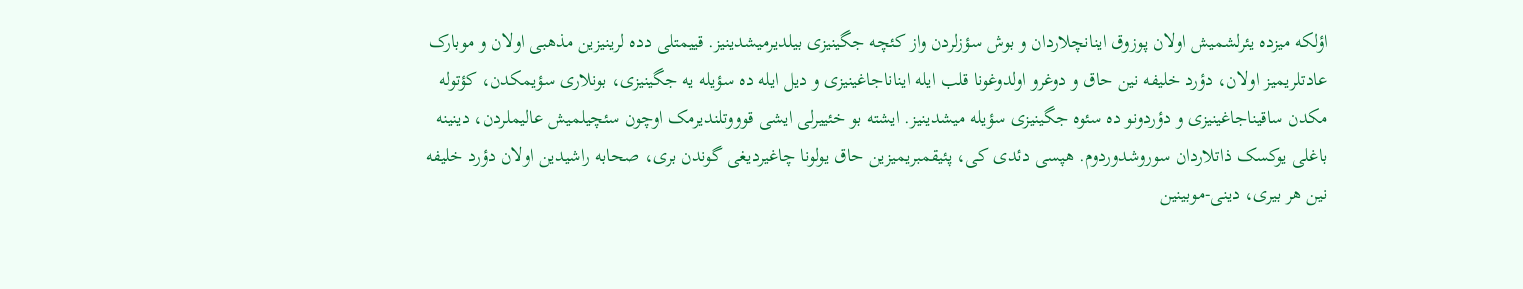اؤلکه میزده یئرلشمیش اولان پوزوق اینانچلاردان و بوش سؤزلردن واز کئچه جگینیزی بیلدیرمیشدینیز. قییمتلی دده لرینیزین مذهبی اولان و موبارک عادتلریمیز اولان، دؤرد خلیفه نین حاق و دوغرو اولدوغونا قلب ایله ایناناجاغینیزی و دیل ایله ده سؤیله یه جگینیزی، بونلاری سؤیمکدن، کؤتوله مکدن ساقیناجاغینیزی و دؤردونو ده سئوه جگینیزی سؤیله میشدینیز. ایشته بو خئییرلی ایشی قوووتلندیرمک اوچون سئچیلمیش عالیملردن، دینینه باغلی یوکسک ذاتلاردان سوروشدوردوم. هپسی دئدی کی، پئیقمبریمیزین حاق یولونا چاغیردیغی گوندن بری، صحابه راشیدین اولان دؤرد خلیفه نین هر بیری، دینی-موبینین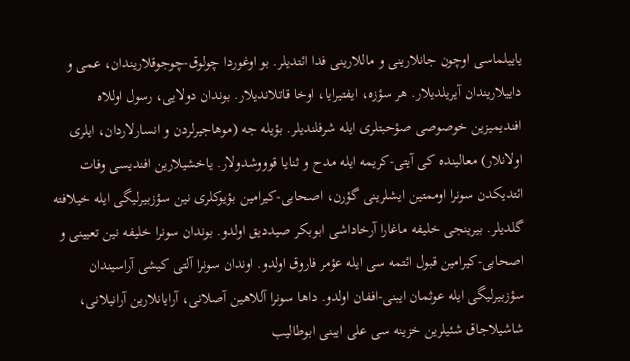یاییلماسی اوچون جانلارینی و ماللارینی فدا ائتدیلر. بو اوغوردا چولوق-چوجوقلاریندان، عمی و داییلاریندان آیریلدیلار. هر سؤزه، ایفتیرایا، اوخا قاتلاندیلار. بوندان دولایی، رسول اوللاه افندیمیزین خوصوصی صؤحبتلری ایله شرفلندیلر. بؤیله جه (موهاجیرلردن و انسارلاردان، ایلری اولانلار) معالینده کی آیتی-کریمه ایله مدح و ثنایا قوووشدولار. یاخشیلارین افندیسی وفات ائتدیکدن سونرا اوممتین ایشلرینی گؤرن، اصحابی-کیرامین بؤیوکلری نین سؤزبیرلیگی ایله خیلافته گلدیلر. بیرینجی خلیفه ماغارا آرخاداشی ابوبکر صیددیق اولدو. بوندان سونرا خلیفه نین تعیینی و اصحابی-کیرامین قبول ائتمه سی ایله عؤمر فاروق اولدو. اوندان سونرا آلتی کیشی آراسیندان سؤزبیرلیگی ایله عوثمان ایبنی-اففان اولدو. داها سونرا آللاهین آصلانی، آرایانلارین آرانیلانی، شاشیلاجاق شئیلرین خزینه سی علی ایبنی ابوطالیب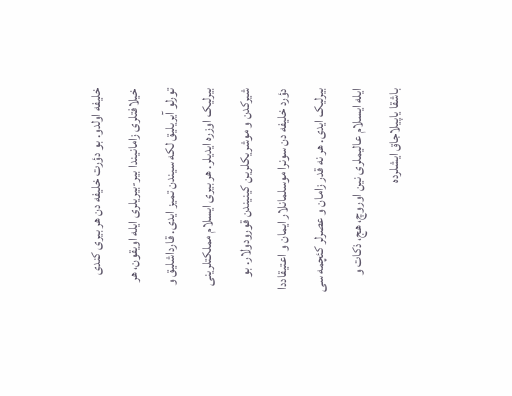خلیفه اولدو. بو دؤرت خلیفه دن هر بیری کندی خیلافتلری زامانیندا بیر-بیریلری ایله اویقون، هر تورلو آیریلیق لکه سیندن تمیز ایدی. قارداشلیق و بیرلیک اوزره ایدیلر. هر بیری ایسلام مملکتلرینی شیرکدن و موشریکلرین کینیندن قورودولار. بو دؤرد خلیفه دن سونرا موسلمانلار ایمان و اعتیقاددا بیرلیک ایدی. هر نه قدر زامان و عصرلر کئچمه سی ایله ایسلام عالیملری نین اوروچ، هج، ذکات و باشقا یاپیلاجاق ایشلرده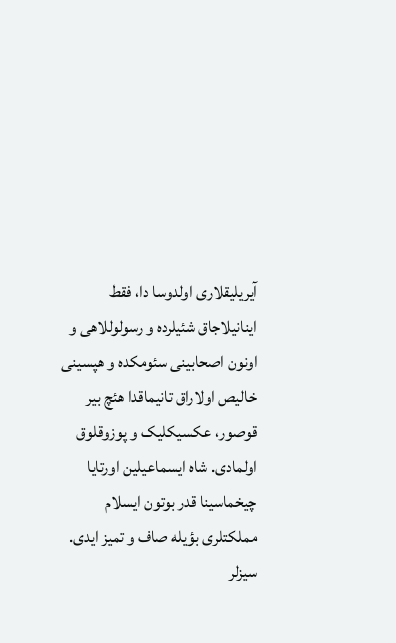آیریلیقلاری اولدوسا دا، فقط اینانیلاجاق شئیلرده و رسولوللاهی و اونون اصحابینی سئومکده و هپسینی خالیص اولاراق تانیماقدا هئچ بیر قوصور، عکسیکلیک و پوزوقلوق اولمادی. شاه ایسماعیلین اورتایا چیخماسینا قدر بوتون ایسلام مملکتلری بؤیله صاف و تمیز ایدی. سیزلر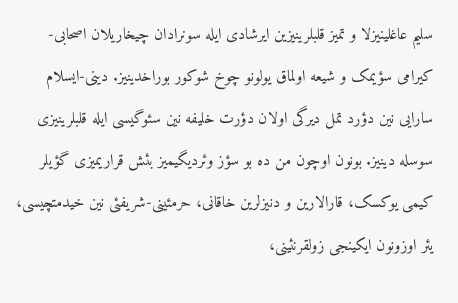سلیم عاغلینیزلا و تمیز قلبلرینیزین ایرشادی ایله سونرادان چیخاریلان اصحابی-کیرامی سؤیمک و شیعه اولماق یولونو چوخ شوکور بوراخدینیز. دینی-ایسلام سارایی نین دؤرد تمل دیرگی اولان دؤرت خلیفه نین سئوگیسی ایله قلبلرینیزی سوسله دینیز. بونون اوچون من ده بو سؤز وئردیگیمیز بئش قراریمیزی گؤیلر کیمی یوکسک، قارالارین و دنیزلرین خاقانی، حرمئینی-شریفئی نین خیدمتچیسی، یئر اوزونون ایکینجی زولقرنئینی،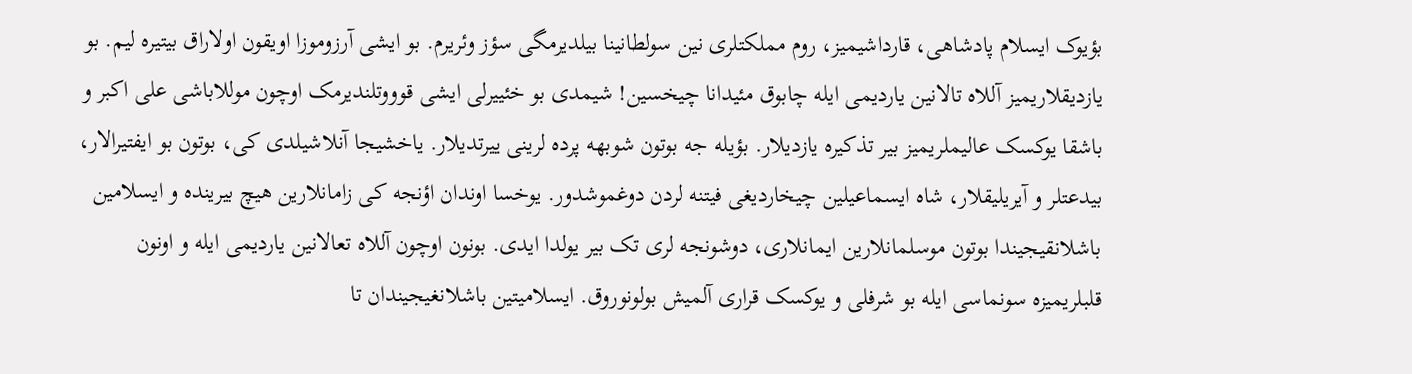بؤیوک ایسلام پادشاهی، قارداشیمیز، روم مملکتلری نین سولطانینا بیلدیرمگی سؤز وئریرم. بو ایشی آرزوموزا اویقون اولاراق بیتیره لیم. بو یازدیقلاریمیز آللاه تالانین یاردیمی ایله چابوق مئیدانا چیخسین! شیمدی بو خئییرلی ایشی قوووتلندیرمک اوچون موللاباشی علی اکبر و باشقا یوکسک عالیملریمیز بیر تذکیره یازدیلار. بؤیله جه بوتون شوبهه پرده لرینی ییرتدیلار. یاخشیجا آنلاشیلدی کی، بوتون بو ایفتیرالار، بیدعتلر و آیریلیقلار، شاه ایسماعیلین چیخاردیغی فیتنه لردن دوغموشدور. یوخسا اوندان اؤنجه کی زامانلارین هیچ بیرینده و ایسلامین باشلانقیجیندا بوتون موسلمانلارین ایمانلاری، دوشونجه لری تک بیر یولدا ایدی. بونون اوچون آللاه تعالانین یاردیمی ایله و اونون قلبلریمیزه سونماسی ایله بو شرفلی و یوکسک قراری آلمیش بولونوروق. ایسلامیتین باشلانغیجیندان تا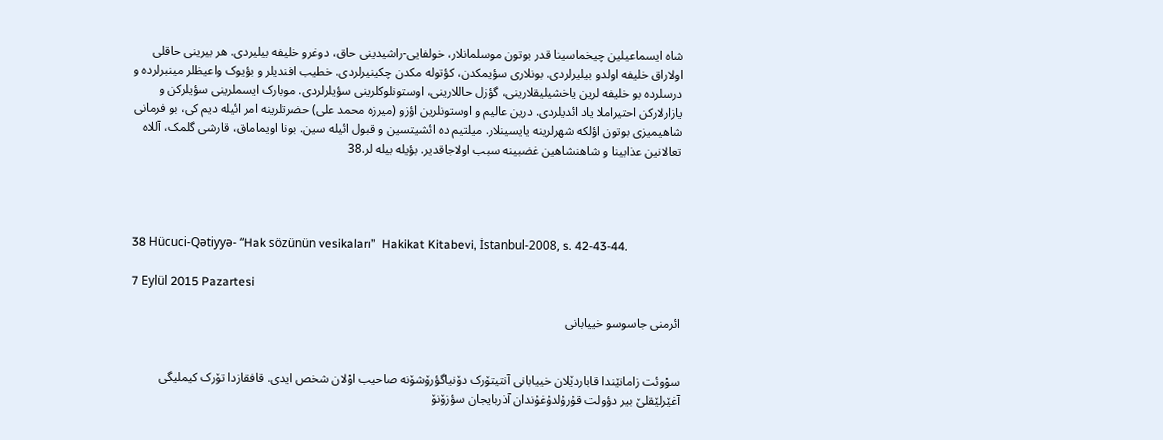شاه ایسماعیلین چیخماسینا قدر بوتون موسلمانلار، خولفایی-راشیدینی حاق، دوغرو خلیفه بیلیردی. هر بیرینی حاقلی اولاراق خلیفه اولدو بیلیرلردی. بونلاری سؤیمکدن، کؤتوله مکدن چکینیرلردی. خطیب افندیلر و بؤیوک واعیظلر مینبرلرده و درسلرده بو خلیفه لرین یاخشیلیقلارینی، گؤزل حاللارینی، اوستونلوکلرینی سؤیلرلردی. موبارک ایسملرینی سؤیلرکن و یازارلارکن احتیراملا یاد ائدیلردی. درین عالیم و اوستونلرین اؤزو (میرزه محمد علی) حضرتلرینه امر ائیله دیم کی، بو فرمانی شاهیمیزی بوتون اؤلکه شهرلرینه یایسینلار. میلتیم ده ائشیتسین و قبول ائیله سین. بونا اویماماق، قارشی گلمک، آللاه تعالانین عذابینا و شاهنشاهین غضبینه سبب اولاجاقدیر. بؤیله بیله لر.38




38 Hücuci-Qətiyyə- “Hak sözünün vesikaları”  Hakikat Kitabevi, İstanbul-2008, s. 42-43-44.

7 Eylül 2015 Pazartesi

ائرمنی جاسوسو خییابانی


سوْوئت زامانێندا قاباردێلان خیيابانی آنتیتۆرک دۆنياگؤرۆشۆنه صاحیب اوْلان شخص ایدی. قافقازدا تۆرک کیملیگی آغێرلێقلێ بیر دؤولت قۇرۇلدۇغۇندان آذربایجان سؤزۆنۆ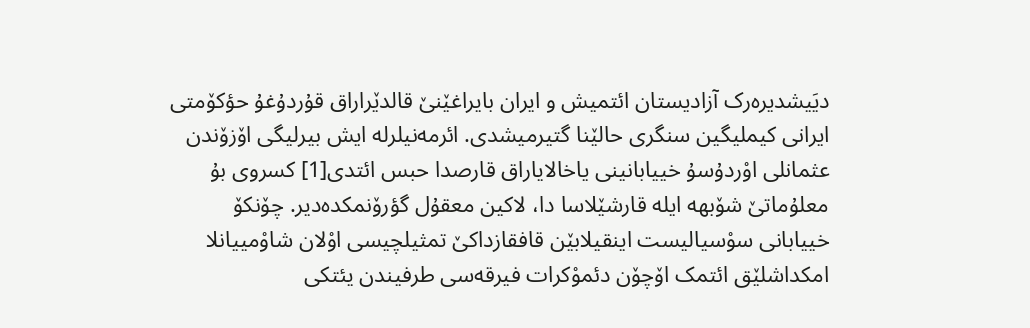ديَیشدیره‌رک آزادیستان ائتمیش و ایران بايراغێنێ قالدێراراق قۇردۇغۇ حؤکۆمتی ایرانی کیملیگین سنگری حالێنا گتیرمیشدی. ائرمه‌نیلرله ایش بیرلیگی اۆزۆندن عثمانلی اوْردۇسۇ خیيابانینی ياخالاياراق قارصدا حبس ائتدی[1] کسروی بۇ معلۇماتێ شۆبهه ایله قارشێلاسا دا، لاکین معقۇل گؤرۆنمکده‌دیر. چۆنکۆ خیيابانی سوْسیالیست اینقیلابێن قافقازداکێ تمثیلچیسی اوْلان شاوْمیيانلا امکداشلێق ائتمک اۆچۆن دئموْکرات فیرقه‌سی طرفیندن يئتکی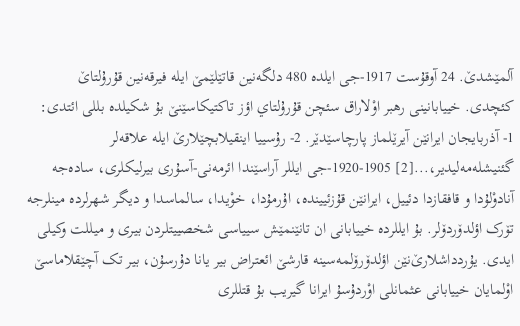آلمێشدێ. 24 آوقۇست 1917-جی ایلده 480 دلگه‌نین قاتێلێمێ ایله فیرقه‌نین قۇرۇلتاێ کئچدی. خیيابانینی رهبر اوْلاراق سئچن قۇرۇلتاي اؤز تاکتیکاسێنێ بۇ شکیلده بللی ائتدی: 1- آذربایجان ایرانێن آيرێلماز پارچاسێدێر. 2- رۇسیيا اینقیلابچێلارێ ایله علاقه‌‌لر گئنیشله‌مه‌لیدیر،...[2] 1905-1920-جی ایللر آراسێندا ائرمه‌نی-آسۇری بیرلیکلری، ساده‌جه آنادوْلۇدا و قافقازدا دئيیل، ایرانێن قۇزئيینده، اۇرمۇدا، خوْيدا، سالماسدا و دیگر شهرلرده مینلرجه تۆرک اؤلدۆردۆلر. بۇ ایللرده خیيابانی ان تانێنمێش سیياسی شخصیيتلردن بیری و میللت وکیلی ایدی. يۇردداشلارێ‌نێن اؤلدۆرۆلمه‌سینه قارشێ ائعتراض بیر يانا دۇرسۇن، بیر تک آچێقلاماسێ اوْلمايان خیيابانی عثمانلی اوْردۇسۇ ایرانا گیریب بۇ قتللری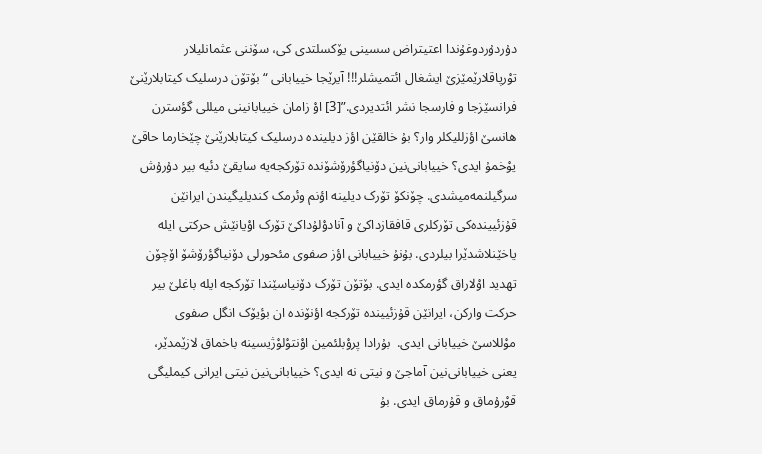دۇردۇردوغۇندا اعتیتراض سسینی يۆکسلتدی کی، سۆننی عثمانلیلار توْرپاقلارێمێزێ ایشغال ائتمیشلر!!! آيرێجا خیيابانی “بۆتۆن درسلیک کیتابلارێنێ فرانسێزجا و فارسجا نشر ائتدیردی.”[3] اوْ زامان خیيابانینی میللی گؤسترن هانسێ اؤزللیکلر وار؟ بۇ خالقێن اؤز دیلینده درسلیک کیتابلارێنێ چێخارما حاقێ يوْخمۇ ایدی؟ خیيابانی‌نین دۆنياگؤرۆشۆنده تۆرکجه‌يه سايقێ دئيه بیر دۇرۇش سرگیلنمه‌میشدی. چۆنکۆ تۆرک دیلینه اؤنم وئرمک کندیلیگیندن ایرانێن قۇزئيینده‌کی تۆرکلری قافقازداکێ و آنادوْلۇداکێ تۆرک اوْيانێش حرکتی ایله ياخێنلاشدێرا بیلردی. بۇنۇ خیيابانی اؤز صفوی مئحورلی دۆنياگؤرۆشۆ اۆچۆن تهدید اوْلاراق گؤرمکده ایدی. بۆتۆن تۆرک دۆنياسێندا تۆرکجه ایله باغلێ بیر حرکت وارکن، ایرانێن قۇزئيینده تۆرکجه اؤنۆنده ان بؤيۆک انگل صفوی موْللاسێ خیيابانی ایدی.  بۇرادا پروْبلئمین اوْنتوْلوْژیسینه باخماق لازێمدێر، یعنی خیيابانی‌نین آماجێ و نیتی نه ایدی؟ خیيابانی‌نین نیتی ایرانی کیملیگی قوْرۇماق و قۇرماق ایدی. بۇ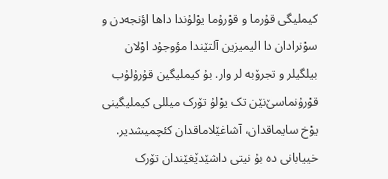کیملیگی قۇرما و قوْرۇما يوْلۇندا داها اؤنجه‌دن و سوْنرادان دا الیمیزین آلتێندا مؤوجۇد اوْلان بیلگیلر و تجرۆبه لر وار. بۇ کیملیگین قۇرۇلۇب قوْرۇنماسێ‌نێن تک يوْلۇ تۆرک میللی کیملیگینی يوْخ سايماقدان، آشاغێلاماقدان کئچمیشدیر. خیيابانی ده بۇ نیتی داشێدێغێندان تۆرک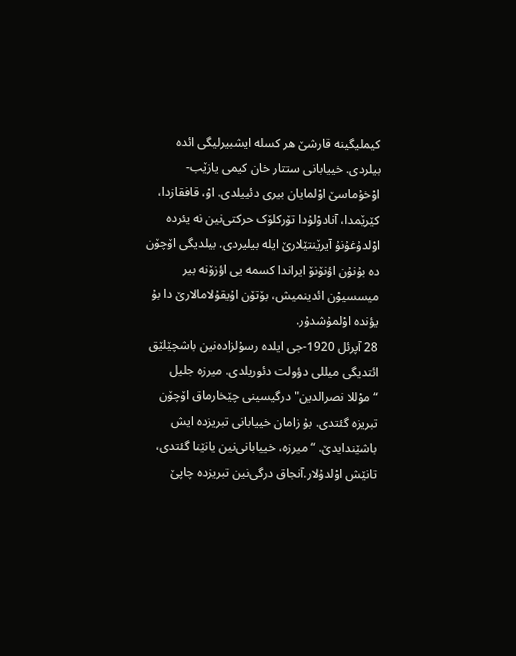کیملیگینه قارشێ هر کسله ایشبیرلیگی ائده بیلردی. خیيابانی ستتار خان کیمی يازێب-اوْخۇماسێ اوْلمايان بیری دئيیلدی. اوْ، قافقازدا، کێرێمدا، آنادوْلۇدا تۆرکلۆک حرکتی‌نین نه يئرده اوْلدۇغۇنۇ آيرێنتێلارێ ایله بیلیردی. بیلدیگی اۆچۆن ده بۇنۇن اؤنۆنۆ ایراندا کسمه يی اؤزۆنه بیر میسسیوْن ائدینمیش، بۆتۆن اۇيقۇلامالارێ دا بۇ يؤنده اوْلمۇشدۇر.
28 آپرئل 1920-جی ایلده رسۇلزاده‌نین باشچێلێق ائتدیگی میللی دؤولت دئوریلدی. میرزه جلیل “موْللا نصر‌الدین" درگیسینی چێخارماق اۆچۆن تبریزه گئتدی. بۇ زامان خیيابانی تبریزده ایش باشێندايدێ. “میرزه، خیيابانی‌نین يانێنا گئتدی، تانێش اوْلدۇلار.آنجاق درگی‌نین تبریزده چاپێ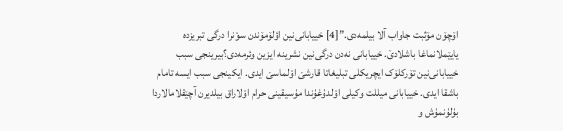اۆچۆن مۆثبت جاواب آلا بیلمه‌دی.”[4] خیيابانی‌نین اؤلۆمۆندن سوْنرا درگی تبریزده يايێملانماغا باشلادێ. خیيابانی نه‌دن درگی‌نین نشرینه ایزین وئرمه‌دی؟بیرینجی سبب خیيابانی‌نین تۆرکلۆک ایچریکلی تبلیغاتا قارشێ اوْلماسێ ایدی. ایکینجی سبب ایسه تامام باشقا ایدی. خیيابانی میللت وکیلی اوْلدۇغۇندا مۇسیقینی حرام اوْلاراق بیلدیرن آچێقلامالاردا بۇلۇنمۇش و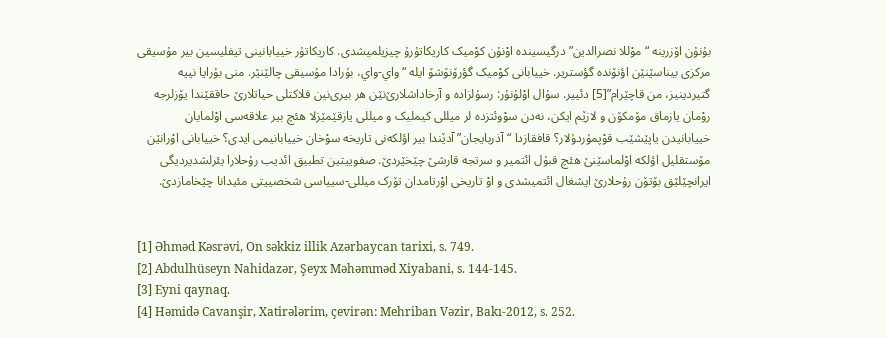بۇنۇن اۆزرینه “موْللا نصر‌الدین” درگیسینده اوْنۇن کوْمیک کاریکاتۇرۇ چیزیلمیشدی. کاریکاتۇر خیيابانینی تیفلیسین بیر مۇسیقی مرکزی بیناسێنێن اؤنۆنده گؤستریر. خیيابانی کوْمیک گؤرۆنۆشۆ ایله “واي-واي، بۇرادا مۇسیقی چالێنێر. منی بۇرايا نیيه گتیردینیز، من قاچێرام”[5] دئيیر. سۇال اوْلۇنۇر: رسۇلزاده و آرخاداشلارێ‌نێن هر بیری‌نین فلاکتلی حیاتلارێ حاققێندا يۆزلرجه روْمان يازماق مۆمکۆن و لازێم ایکن، نه‌دن سوْوئتزده لر میللی کیملیک و میللی يازقێمێزلا هئچ بیر علاقه‌‌سی اوْلمايان خیيابانیدن ياپێشێب قوْپمۇردۇلار؟ قافقازدا “آذربایجان” آدێندا بیر اؤلکه‌نی تاریخه سوْخان خیيابانیمی ایدی؟ خیيابانی اوْرانێن مۆستقلیل اؤلکه اوْلماسێنێ هئچ قبۇل ائتمیر و سرتجه قارشێ چێخێردێ. صفویيتین تطبیق ائدیب رۇحلارا يئرلشدیردیگی ایرانچێلێق بۆتۆن رۇحلارێ ایشغال ائتمیشدی و اوْ تاریخی اوْرتامدان تۆرک میللی-سیياسی شخصیيتی مئيدانا چێخامازدێ.


[1] Əhməd Kəsrəvi, On səkkiz illik Azərbaycan tarixi, s. 749.
[2] Abdulhüseyn Nahidazər, Şeyx Məhəmməd Xiyabani, s. 144-145.
[3] Eyni qaynaq.
[4] Həmidə Cavanşir, Xatirələrim, çevirən: Mehriban Vəzir, Bakı-2012, s. 252.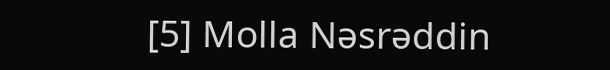[5] Molla Nəsrəddin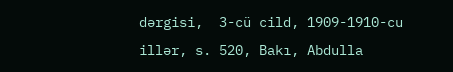dərgisi,  3-cü cild, 1909-1910-cu illər, s. 520, Bakı, Abdulla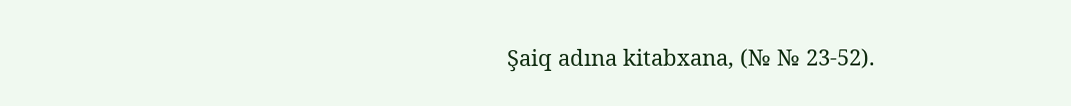Şaiq adına kitabxana, (№ № 23-52).